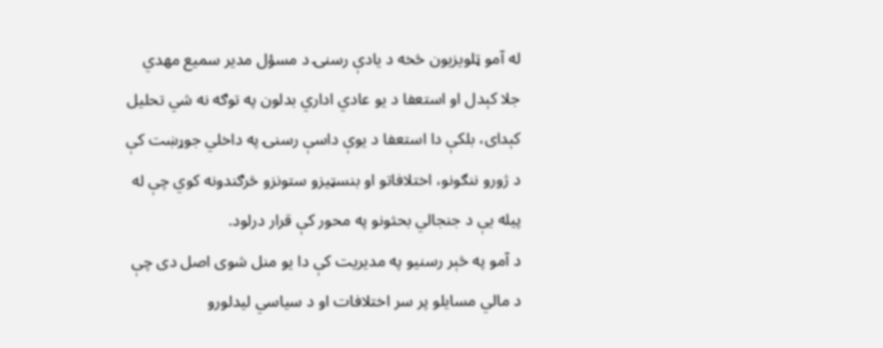له آمو ټلویزیون څخه د یادې رسنۍ د مسؤل مدیر سمیع مهدي جلا کېدل او استعفا د یو عادي اداري بدلون په توګه نه شي تحلیل کېدای، بلکې دا استعفا د یوې داسې رسنۍ په داخلي جوړښت کې د ژورو ننګونو، اختلافاتو او بنسټیزو ستونزو څرګندونه کوي چې له پیله یې د جنجالي بحثونو په محور کې قرار درلود.
د آمو په څېر رسنیو په مدیریت کې دا یو منل شوی اصل دی چې د مالي مسایلو پر سر اختلافات او د سیاسي لیدلورو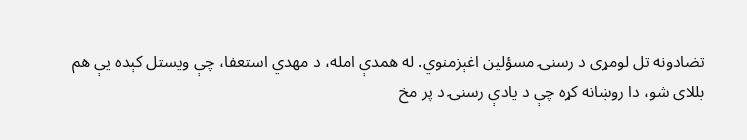تضادونه تل لومړی د رسنۍ مسؤلین اغېزمنوي. له همدې امله، د مهدي استعفا، چې ویستل کېده یې هم بللای شو، دا روښانه کړه چې د یادې رسنۍ د پر مخ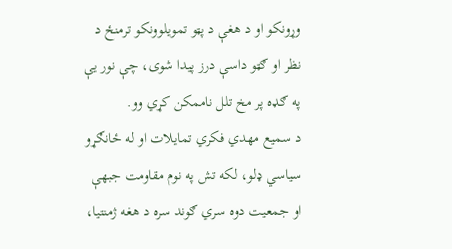وړونکو او د هغې د پټو تمویلوونکو ترمنځ د نظر او ګټو داسې درز پیدا شوی، چې نور یې په ګډه پر مخ تلل ناممکن کړي وو.
د سمیع مهدي فکري تمایلات او له ځانګړو سیاسي ډلو، لکه تش په نوم مقاومت جبهې او جمعیت دوه سري ګوند سره د هغه ژمنتیا،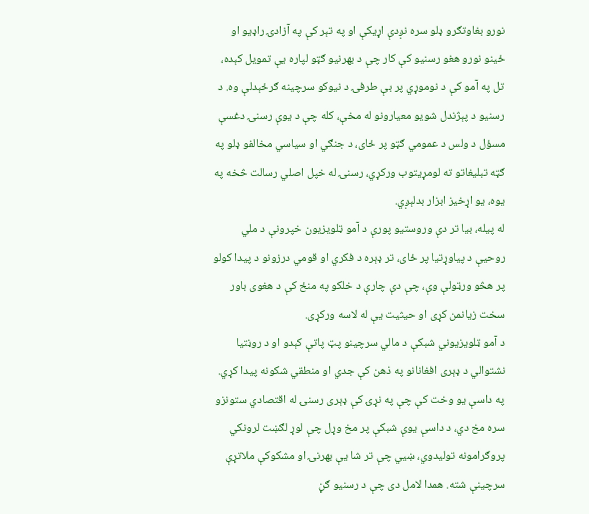نورو بغاوتګرو ډلو سره نږدې اړیکې او په تېر کې په آزادۍ راډيو او ځینو نورو هغو رسنیو کې کار چې د بهرنیو ګټو لپاره یې تمویل کېده، تل په آمو کې د نوموړي پر بې طرفۍ د نیوکو سرچینه ګرځېدلې وه. د رسنیو د پېژندل شویو معیارونو له مخې، کله چې د یوې رسنۍ دغسې مسؤل د ولس د عمومي ګټو پر ځای، د جنګي او سیاسي مخالفو ډلو په ګټه تبلیغاتو ته لومړیتوب ورکړي، رسنۍ له خپل اصلي رسالت څخه په یوه، یو اړخیز ابزار بدلېږي.
له پیله، بیا تر دې وروستیو پورې د آمو ټلویزیون خپرونې د ملي روحیې د پیاوړتیا پر ځای، تر ډېره د فکري او قومي درزونو د پیدا کولو پر هڅو ورټولې وې، چې دې چارې د خلکو په منځ کې د هغوی باور سخت زیانمن کړی او حیثیت یې له لاسه ورکړی.
د آمو ټلویزیوني شبکې د مالي سرچینو پټ پاتې کېدو او د روڼتیا نشتوالي د ډېری افغانانو په ذهن کې جدي او منطقي شکونه پیدا کړي. په داسې یو وخت کې چې په نړۍ کې ډېری رسنۍ له اقتصادي ستونزو سره مخ دي، د داسې یوې شبکې پر مخ وړل چې لوړ لګښت لرونکي پروګرامونه تولیدوي، ښيي چې تر شا یې بهرنۍ او مشکوکې ملاتړې سرچینې شته. همدا لامل دی چې د رسنیو ګڼ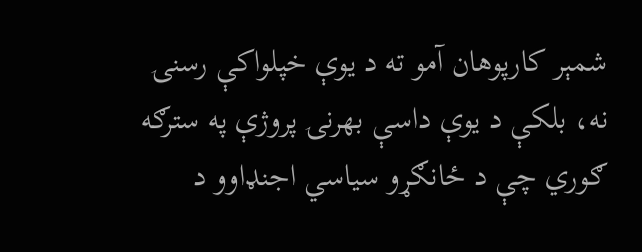شمېر کارپوهان آمو ته د یوې خپلواکې رسنۍ نه، بلکې د یوې داسې بهرنۍ پروژې په سترګه ګوري چې د ځانګړو سیاسي اجنډاوو د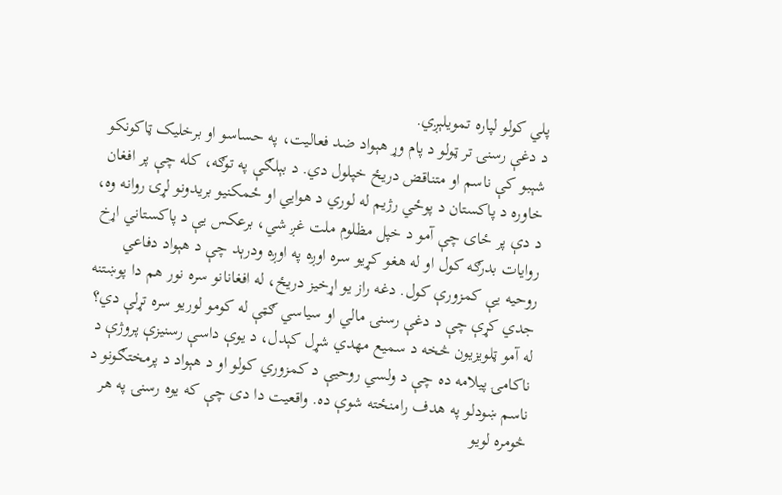پلي کولو لپاره تمویلېږي.
د دغې رسنۍ تر ټولو د پام وړ هېواد ضد فعالیت، په حساسو او برخلیک ټاکونکو شېبو کې ناسم او متناقض دریځ خپلول دي. د بېلګې په توګه، کله چې پر افغان خاوره د پاکستان د پوځي رژیم له لوري د هوایي او ځمکنیو بریدونو لړۍ روانه وه، د دې پر ځای چې آمو د خپل مظلوم ملت غږ شي، برعکس یې د پاکستاني اړخ روایات بدرګه کول او له هغو کړیو سره اوږه په اوږه ودرېد چې د هېواد دفاعي روحیه یې کمزورې کول. دغه راز یو اړخیز دریځ، له افغانانو سره نور هم دا پوښتنه جدي کړې چې د دغې رسنۍ مالي او سیاسي ګټې له کومو لوریو سره تړلې دي؟
له آمو ټلویزیون څخه د سمیع مهدي شړل کېدل، د یوې داسې رسنیزې پروژې د ناکامۍ پیلامه ده چې د ولسي روحیې د کمزوري کولو او د هېواد د پرمختګونو د ناسم ښودلو په هدف رامنځته شوې ده. واقعیت دا دی چې که یوه رسنۍ په هر څومره لویو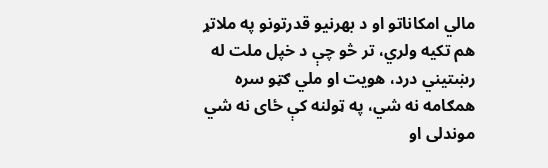مالي امکاناتو او د بهرنیو قدرتونو په ملاتړ هم تکیه ولري، تر څو چې د خپل ملت له رښتیني درد، هویت او ملي ګټو سره همګامه نه شي، په ټولنه کې ځای نه شي موندلی او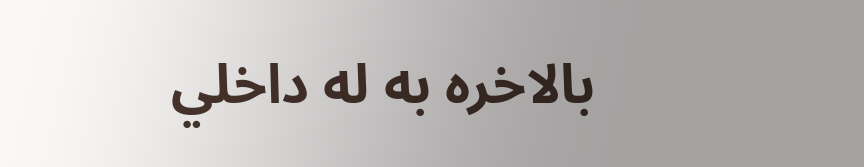بالاخره به له داخلي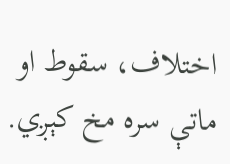اختلاف، سقوط او ماتې سره مخ کېږي.